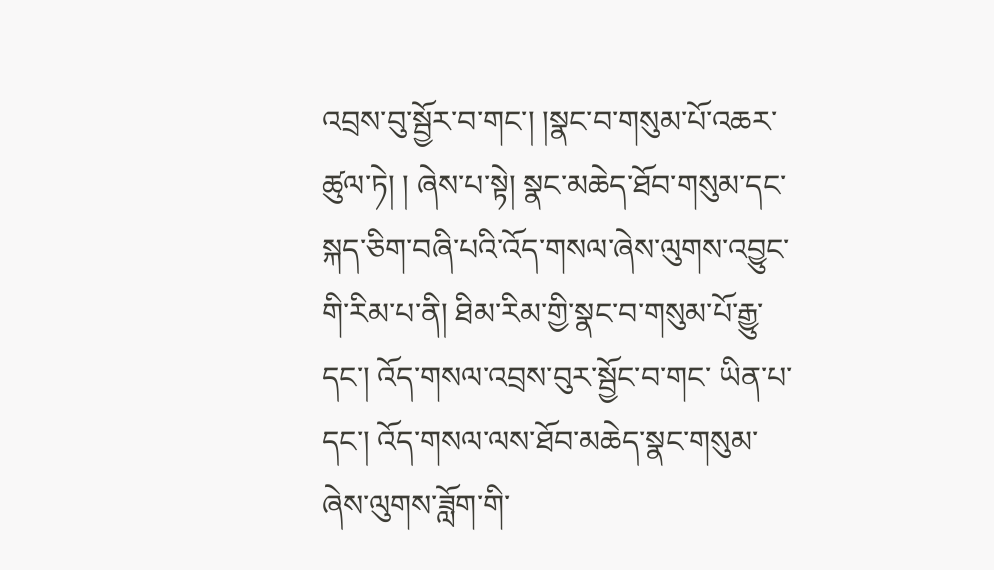འབྲས་བུ་སྦྱོར་བ་གང་། །སྣང་བ་གསུམ་པོ་འཆར་ཚུལ་ཏེ། ། ཞེས་པ་སྟེ། སྣང་མཆེད་ཐོབ་གསུམ་དང་སྐད་ཅིག་བཞི་པའི་འོད་གསལ་ཞེས་ལུགས་འབྱུང་ གི་རིམ་པ་ནི། ཐིམ་རིམ་གྱི་སྣང་བ་གསུམ་པོ་རྒྱུ་དང་། འོད་གསལ་འབྲས་བུར་སྦྱོང་བ་གང་ ཡིན་པ་དང་། འོད་གསལ་ལས་ཐོབ་མཆེད་སྣང་གསུམ་ཞེས་ལུགས་ཟློག་གི་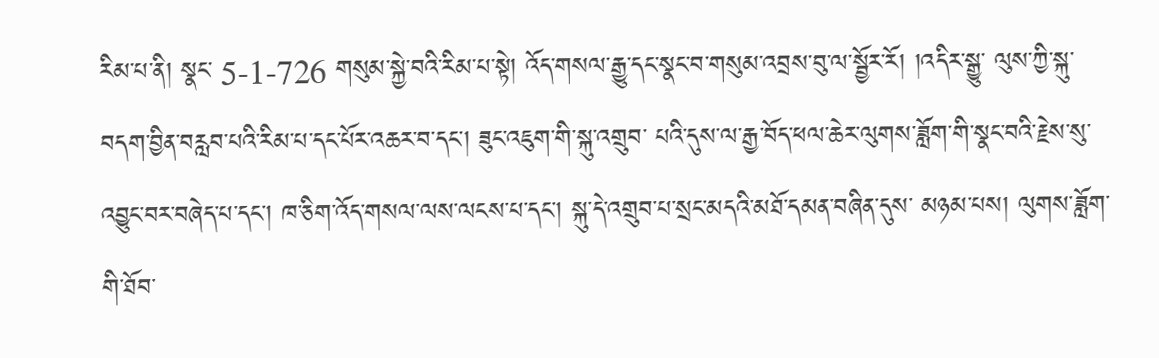རིམ་པ་ནི། སྣང་ 5-1-726 གསུམ་སྐྱེ་བའི་རིམ་པ་སྟེ། འོད་གསལ་རྒྱུ་དང་སྣང་བ་གསུམ་འབྲས་བུ་ལ་སྦྱོར་རོ། །འདིར་སྒྱུ་ ལུས་ཀྱི་སྐུ་བདག་བྱིན་བརླབ་པའི་རིམ་པ་དང་པོར་འཆར་བ་དང་། ཟུང་འཇུག་གི་སྐུ་འགྲུབ་ པའི་དུས་ལ་རྒྱ་བོད་ཕལ་ཆེར་ལུགས་ཟློག་གི་སྣང་བའི་རྗེས་སུ་འབྱུང་བར་བཞེད་པ་དང་། ཁ་ཅིག་འོད་གསལ་ལས་ལངས་པ་དང་། སྐུ་དེ་འགྲུབ་པ་སྲང་མདའི་མཐོ་དམན་བཞིན་དུས་ མཉམ་པས། ལུགས་ཟློག་གི་ཐོབ་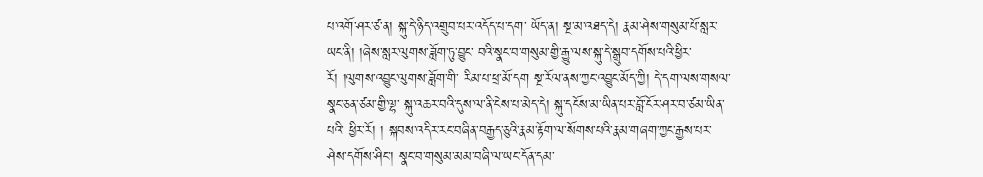པ་འགོ་ཤར་ཙ་ན། སྐུ་དེ་ཉིད་འགྲུབ་པར་འདོད་པ་དག་ ཡོད་ན། སྔ་མ་འཐད་དེ། རྣམ་ཤེས་གསུམ་པོ་སླར་ཡང་ནི། །ཞེས་སླར་ལུགས་ཟློག་ཏུ་བྱུང་ བའི་སྣང་བ་གསུམ་གྱི་རྒྱུ་ལས་སྐུ་དེ་སྒྲུབ་དགོས་པའི་ཕྱིར་རོ། །ལུགས་འབྱུང་ལུགས་ཟློག་གི་ རིམ་པ་ཕྲ་མོ་དག སྔ་རོལ་ནས་ཀྱང་འབྱུང་མོད་ཀྱི། དེ་དག་ལས་གསལ་སྣང་ཅན་ཙམ་གྱི་ལྷ་ སྐུ་འཆར་བའི་དུས་ལ་ནི་ངེས་པ་མེད་དེ། སྐུ་དངོས་མ་ཡིན་པར་བློ་ངོར་ཤར་བ་ཙམ་ཡིན་པའི་ ཕྱིར་རོ། ། སྐབས་འདིར་རང་བཞིན་བརྒྱད་ཅུའི་རྣམ་རྟོག་ལ་སོགས་པའི་རྣམ་གཞག་ཀྱང་རྒྱས་པར་ ཤེས་དགོས་ཤིང་། སྣང་བ་གསུམ་མམ་བཞི་ལ་ཡང་དོན་དམ་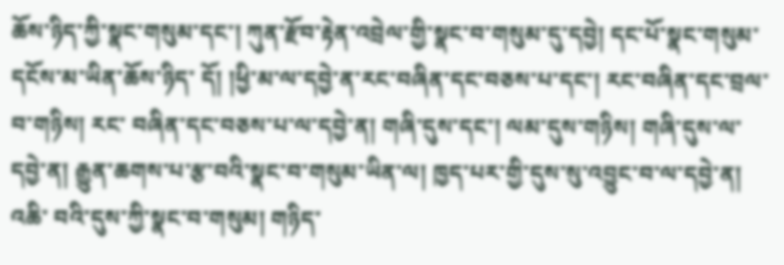ཆོས་ཉིད་ཀྱི་སྣང་གསུམ་དང་། ཀུན་རྫོབ་རྟེན་འབྲེལ་གྱི་སྣང་བ་གསུམ་དུ་དབྱེ། དང་པོ་སྣང་གསུམ་དངོས་མ་ཡིན་ཆོས་ཉིད་ དོ། །ཕྱི་མ་ལ་དབྱེ་ན་རང་བཞིན་དང་བཅས་པ་དང་། རང་བཞིན་དང་བྲལ་བ་གཉིས། རང་ བཞིན་དང་བཅས་པ་ལ་དབྱེ་ན། གཞི་དུས་དང་། ལམ་དུས་གཉིས། གཞི་དུས་ལ་དབྱེ་ན། རྒྱུན་ཆགས་པ་རྩ་བའི་སྣང་བ་གསུམ་ཡིན་ལ། ཁྱད་པར་གྱི་དུས་སུ་འབྱུང་བ་ལ་དབྱེ་ན། འཆི་ བའི་དུས་ཀྱི་སྣང་བ་གསུམ། གཉིད་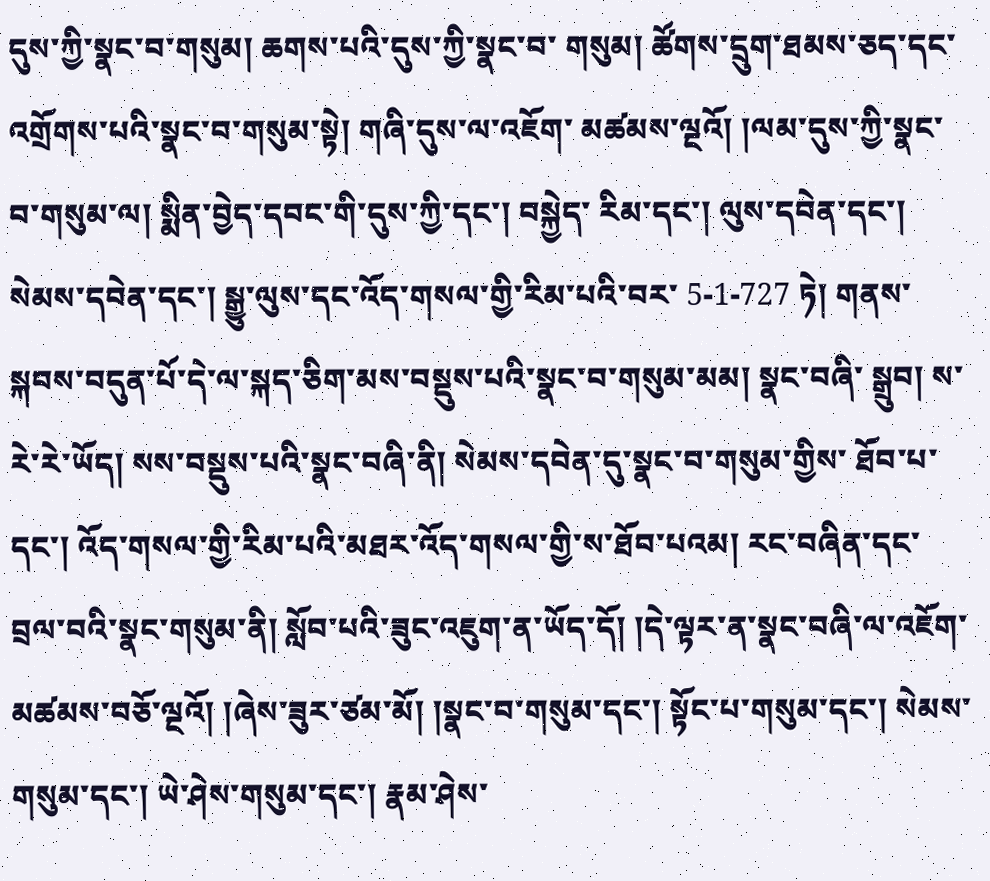དུས་ཀྱི་སྣང་བ་གསུམ། ཆགས་པའི་དུས་ཀྱི་སྣང་བ་ གསུམ། ཚོགས་དྲུག་ཐམས་ཅད་དང་འགྲོགས་པའི་སྣང་བ་གསུམ་སྟེ། གཞི་དུས་ལ་འཇོག་ མཚམས་ལྔའོ། །ལམ་དུས་ཀྱི་སྣང་བ་གསུམ་ལ། སྨིན་བྱེད་དབང་གི་དུས་ཀྱི་དང་། བསྐྱེད་ རིམ་དང་། ལུས་དབེན་དང་། སེམས་དབེན་དང་། སྒྱུ་ལུས་དང་འོད་གསལ་གྱི་རིམ་པའི་བར་ 5-1-727 ཏེ། གནས་སྐབས་བདུན་པོ་དེ་ལ་སྐད་ཅིག་མས་བསྡུས་པའི་སྣང་བ་གསུམ་མམ། སྣང་བཞི་ སྒྲུབ། ས་རེ་རེ་ཡོད། སས་བསྡུས་པའི་སྣང་བཞི་ནི། སེམས་དབེན་དུ་སྣང་བ་གསུམ་གྱིས་ ཐོབ་པ་དང་། འོད་གསལ་གྱི་རིམ་པའི་མཐར་འོད་གསལ་གྱི་ས་ཐོབ་པའམ། རང་བཞིན་དང་ བྲལ་བའི་སྣང་གསུམ་ནི། སློབ་པའི་ཟུང་འཇུག་ན་ཡོད་དོ། །དེ་ལྟར་ན་སྣང་བཞི་ལ་འཇོག་ མཚམས་བཅོ་ལྔའོ། །ཞེས་ཟུར་ཙམ་མོ། །སྣང་བ་གསུམ་དང་། སྟོང་པ་གསུམ་དང་། སེམས་ གསུམ་དང་། ཡེ་ཤེས་གསུམ་དང་། རྣམ་ཤེས་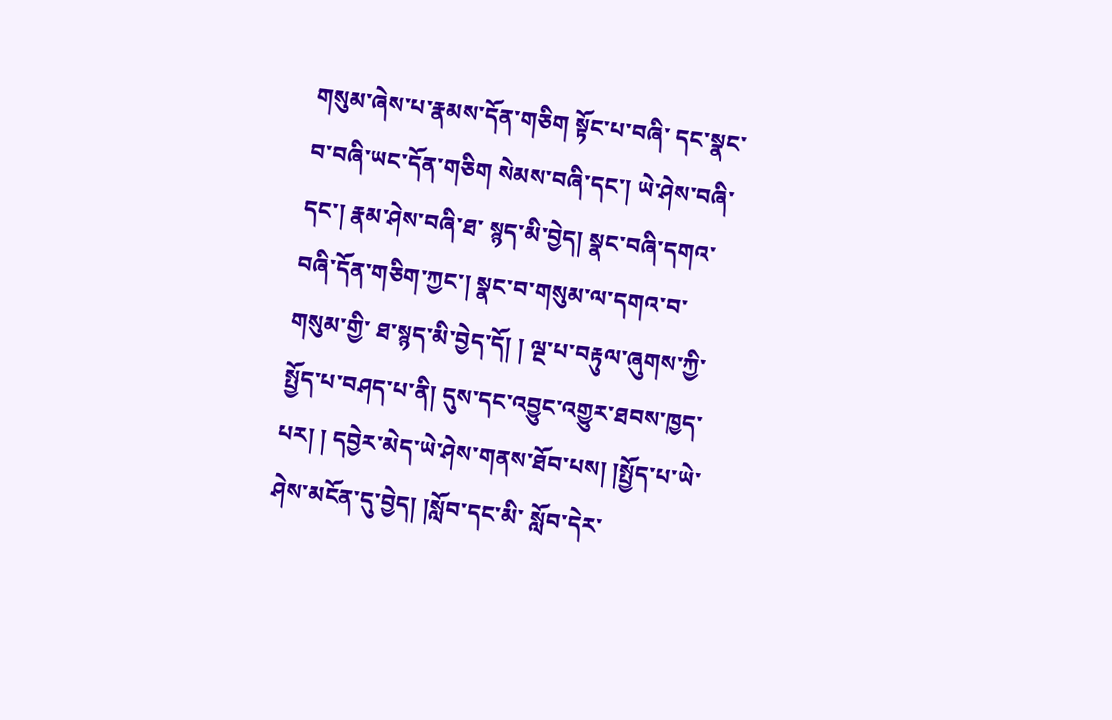གསུམ་ཞེས་པ་རྣམས་དོན་གཅིག སྟོང་པ་བཞི་ དང་སྣང་བ་བཞི་ཡང་དོན་གཅིག སེམས་བཞི་དང་། ཡེ་ཤེས་བཞི་དང་། རྣམ་ཤེས་བཞི་ཐ་ སྙད་མི་བྱེད། སྣང་བཞི་དགའ་བཞི་དོན་གཅིག་ཀྱང་། སྣང་བ་གསུམ་ལ་དགའ་བ་གསུམ་གྱི་ ཐ་སྙད་མི་བྱེད་དོ། ། ལྔ་པ་བརྟུལ་ཞུགས་ཀྱི་སྤྱོད་པ་བཤད་པ་ནི། དུས་དང་འབྱུང་འགྱུར་ཐབས་ཁྱད་པར། ། དབྱེར་མེད་ཡེ་ཤེས་གནས་ཐོབ་པས། །སྤྱོད་པ་ཡེ་ཤེས་མངོན་དུ་བྱེད། །སློབ་དང་མི་ སློབ་དེར་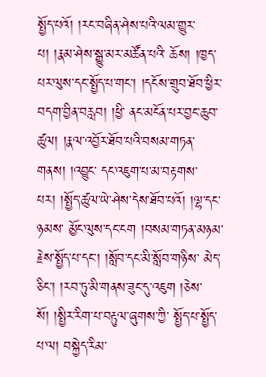སྤྱོད་པའོ། །རང་བཞིན་ཤེས་པའི་ལམ་གྱུར་པ། །རྣམ་ཤེས་སྒྱུ་མར་མཚོན་པའི་ ཆོས། །ཁྱད་པར་ལུས་དང་སྤྱོད་པ་གང་། །དངོས་གྲུབ་ཐོབ་ཕྱིར་བདག་བྱིན་བརླབ། །ཕྱི་ ནང་མངོན་པར་བྱང་ཆུབ་ཚུལ། །རྣལ་འབྱོར་ཐོབ་པའི་བསམ་གཏན་གནས། །འབྱུང་ དང་འཇུག་པ་མ་བརྟགས་པར། །སྤྱོད་ཚུལ་ཡེ་ཤེས་དེས་ཐོབ་པའོ། །ལྷ་དང་ཉམས་ མྱོང་ལུས་དང་ངག །བསམ་གཏན་མཉམ་རྗེས་སྤྱོད་པ་དང་། །སློབ་དང་མི་སློབ་གཉིས་ མེད་ཅིང་། །རབ་ཏུ་མི་གནས་ཟུང་དུ་འཇུག །ཅེས་སོ། །སྤྱིར་རིག་པ་བརྟུལ་ཞུགས་ཀྱི་ སྤྱོད་པ་སྤྱོད་པ་ལ། བསྐྱེད་རིམ་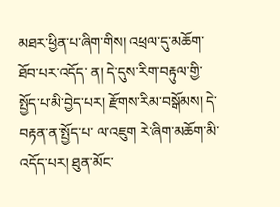མཐར་ཕྱིན་པ་ཞིག་གིས། འཕྲལ་དུ་མཆོག་ཐོབ་པར་འདོད་ ན། དེ་དུས་རིག་བརྟུལ་གྱི་སྤྱོད་པ་མི་བྱེད་པར། རྫོགས་རིམ་བསྒོམས། དེ་བརྟན་ན་སྤྱོད་པ་ ལ་འཇུག རེ་ཞིག་མཆོག་མི་འདོད་པར། ཐུན་མོང་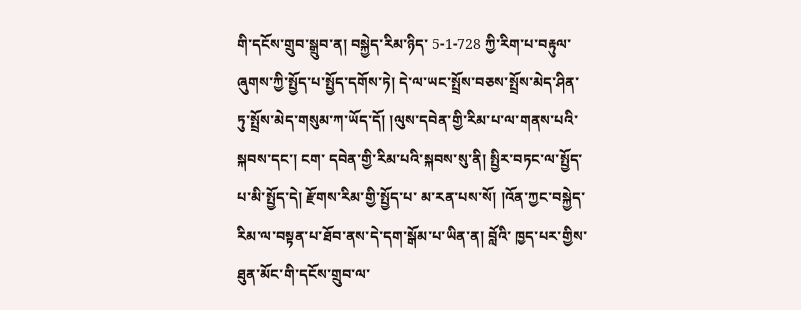གི་དངོས་གྲུབ་སྒྲུབ་ན། བསྐྱེད་རིམ་ཉིད་ 5-1-728 ཀྱི་རིག་པ་བརྟུལ་ཞུགས་ཀྱི་སྤྱོད་པ་སྤྱོད་དགོས་ཏེ། དེ་ལ་ཡང་སྤྲོས་བཅས་སྤྲོས་མེད་ཤིན་ ཏུ་སྤྲོས་མེད་གསུམ་ཀ་ཡོད་དོ། །ལུས་དབེན་གྱི་རིམ་པ་ལ་གནས་པའི་སྐབས་དང་། ངག་ དབེན་གྱི་རིམ་པའི་སྐབས་སུ་ནི། སྤྱིར་བཏང་ལ་སྤྱོད་པ་མི་སྤྱོད་དེ། རྫོགས་རིམ་གྱི་སྤྱོད་པ་ མ་རན་པས་སོ། །འོན་ཀྱང་བསྐྱེད་རིམ་ལ་བསྟན་པ་ཐོབ་ནས་དེ་དག་སྒོམ་པ་ཡིན་ན། བློའི་ ཁྱད་པར་གྱིས་ཐུན་མོང་གི་དངོས་གྲུབ་ལ་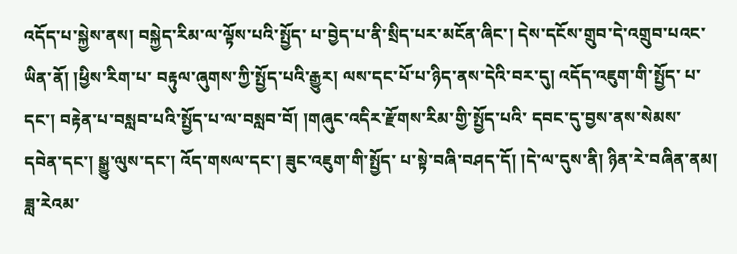འདོད་པ་སྐྱེས་ནས། བསྐྱེད་རིམ་ལ་ལྟོས་པའི་སྤྱོད་ པ་བྱེད་པ་ནི་སྲིད་པར་མངོན་ཞིང་། དེས་དངོས་གྲུབ་དེ་འགྲུབ་པའང་ཡིན་ནོ། །ཕྱིས་རིག་པ་ བརྟུལ་ཞུགས་ཀྱི་སྤྱོད་པའི་རྒྱུར། ལས་དང་པོ་པ་ཉིད་ནས་དེའི་བར་དུ། འདོད་འཇུག་གི་སྤྱོད་ པ་དང་། བརྟེན་པ་བསླབ་པའི་སྤྱོད་པ་ལ་བསླབ་བོ། །གཞུང་འདིར་རྫོགས་རིམ་གྱི་སྤྱོད་པའི་ དབང་དུ་བྱས་ནས་སེམས་དབེན་དང་། སྒྱུ་ལུས་དང་། འོད་གསལ་དང་། ཟུང་འཇུག་གི་སྤྱོད་ པ་སྟེ་བཞི་བཤད་དོ། །དེ་ལ་དུས་ནི། ཉིན་རེ་བཞིན་ནམ། ཟླ་རེའམ་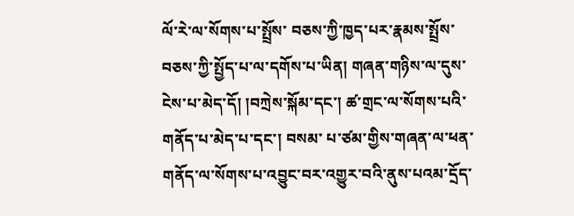ལོ་རེ་ལ་སོགས་པ་སྤྲོས་ བཅས་ཀྱི་ཁྱད་པར་རྣམས་སྤྲོས་བཅས་ཀྱི་སྤྱོད་པ་ལ་དགོས་པ་ཡིན། གཞན་གཉིས་ལ་དུས་ ངེས་པ་མེད་དོ། །བཀྲེས་སྐོམ་དང་། ཚ་གྲང་ལ་སོགས་པའི་གནོད་པ་མེད་པ་དང་། བསམ་ པ་ཙམ་གྱིས་གཞན་ལ་ཕན་གནོད་ལ་སོགས་པ་འབྱུང་བར་འགྱུར་བའི་ནུས་པའམ་དྲོད་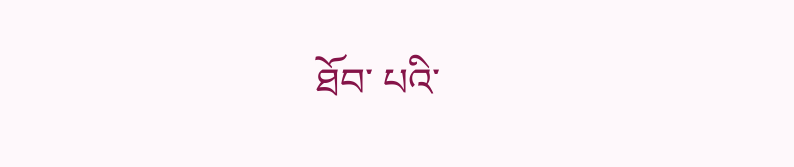ཐོབ་ པའི་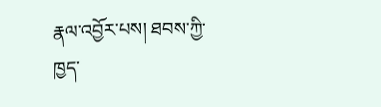རྣལ་འབྱོར་པས། ཐབས་ཀྱི་ཁྱད་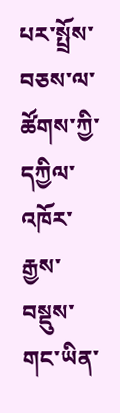པར་སྤྲོས་བཅས་ལ་ཚོགས་ཀྱི་དཀྱིལ་འཁོར་རྒྱས་ བསྡུས་གང་ཡིན་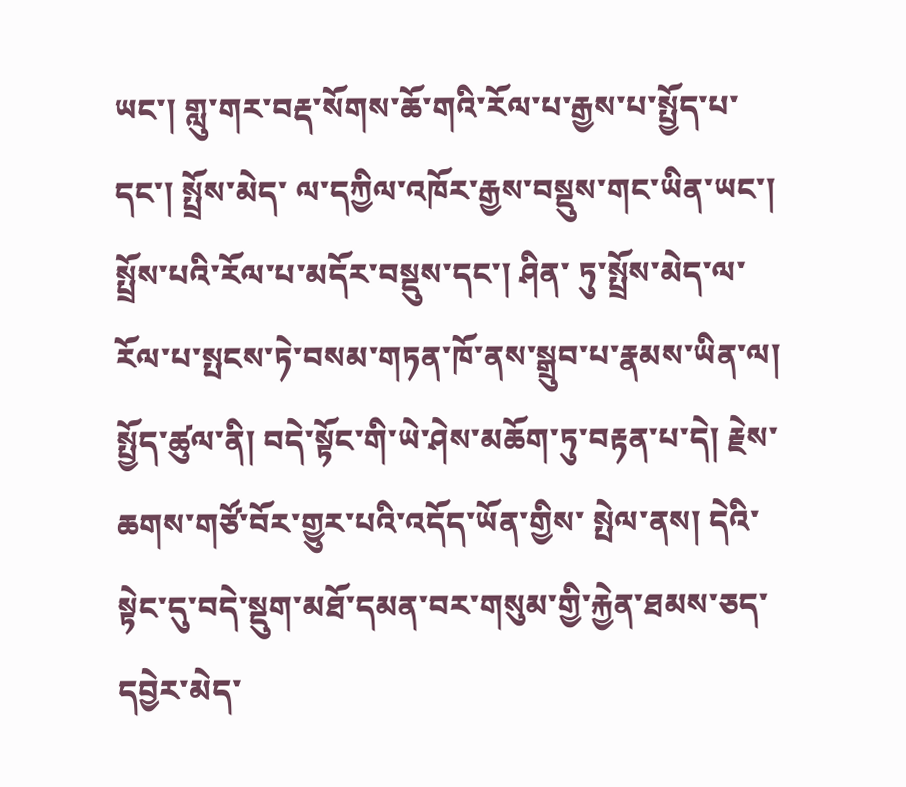ཡང་། གླུ་གར་བརྡ་སོགས་ཆོ་གའི་རོལ་པ་རྒྱས་པ་སྤྱོད་པ་དང་། སྤྲོས་མེད་ ལ་དཀྱིལ་འཁོར་རྒྱས་བསྡུས་གང་ཡིན་ཡང་། སྤྲོས་པའི་རོལ་པ་མདོར་བསྡུས་དང་། ཤིན་ ཏུ་སྤྲོས་མེད་ལ་རོལ་པ་སྤངས་ཏེ་བསམ་གཏན་ཁོ་ནས་སྒྲུབ་པ་རྣམས་ཡིན་ལ། སྤྱོད་ཚུལ་ནི། བདེ་སྟོང་གི་ཡེ་ཤེས་མཆོག་ཏུ་བརྟན་པ་དེ། རྗེས་ཆགས་གཙོ་བོར་གྱུར་པའི་འདོད་ཡོན་གྱིས་ སྤེལ་ནས། དེའི་སྟེང་དུ་བདེ་སྡུག་མཐོ་དམན་བར་གསུམ་གྱི་རྐྱེན་ཐམས་ཅད་དབྱེར་མེད་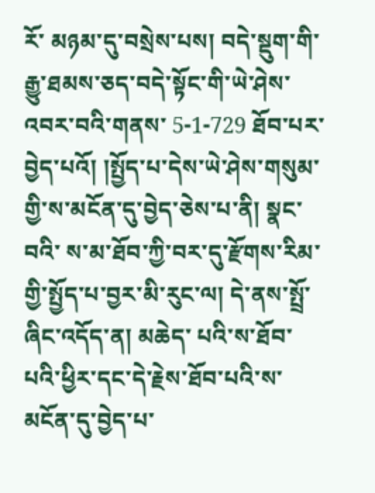རོ་ མཉམ་དུ་བསྲེས་པས། བདེ་སྡུག་གི་རྒྱུ་ཐམས་ཅད་བདེ་སྟོང་གི་ཡེ་ཤེས་འབར་བའི་གནས་ 5-1-729 ཐོབ་པར་བྱེད་པའོ། །སྤྱོད་པ་དེས་ཡེ་ཤེས་གསུམ་གྱི་ས་མངོན་དུ་བྱེད་ཅེས་པ་ནི། སྣང་བའི་ ས་མ་ཐོབ་ཀྱི་བར་དུ་རྫོགས་རིམ་གྱི་སྤྱོད་པ་བྱར་མི་རུང་ལ། དེ་ནས་སྤྲོ་ཞིང་འདོད་ན། མཆེད་ པའི་ས་ཐོབ་པའི་ཕྱིར་དང་དེ་རྗེས་ཐོབ་པའི་ས་མངོན་དུ་བྱེད་པ་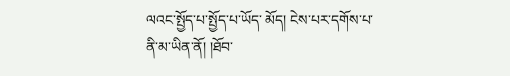ལའང་སྤྱོད་པ་སྤྱོད་པ་ཡོད་ མོད། ངེས་པར་དགོས་པ་ནི་མ་ཡིན་ནོ། །ཐོབ་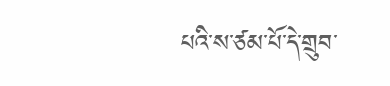པའི་ས་ཙམ་པོ་དེ་གྲུབ་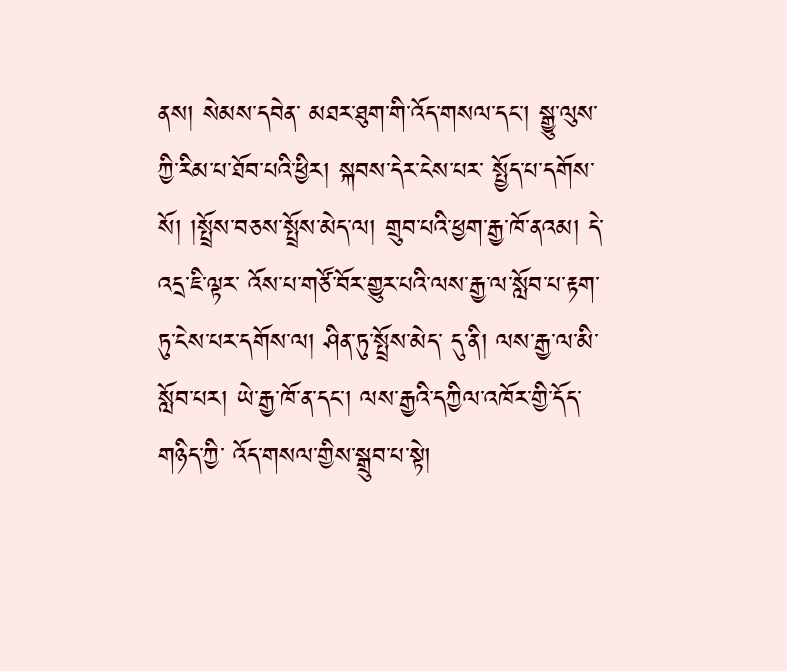ནས། སེམས་དབེན་ མཐར་ཐུག་གི་འོད་གསལ་དང་། སྒྱུ་ལུས་ཀྱི་རིམ་པ་ཐོབ་པའི་ཕྱིར། སྐབས་དེར་ངེས་པར་ སྤྱོད་པ་དགོས་སོ། །སྤྲོས་བཅས་སྤྲོས་མེད་ལ། གྲུབ་པའི་ཕྱག་རྒྱ་ཁོ་ནའམ། དེ་འདྲ་ཇི་ལྟར་ འོས་པ་གཙོ་བོར་གྱུར་པའི་ལས་རྒྱ་ལ་སློབ་པ་རྟག་ཏུ་ངེས་པར་དགོས་ལ། ཤིན་ཏུ་སྤྲོས་མེད་ དུ་ནི། ལས་རྒྱ་ལ་མི་སློབ་པར། ཡེ་རྒྱ་ཁོ་ན་དང་། ལས་རྒྱའི་དཀྱིལ་འཁོར་གྱི་དོད་གཉིད་ཀྱི་ འོད་གསལ་གྱིས་སྒྲུབ་པ་སྟེ།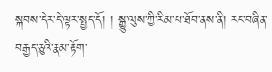སྐབས་དེར་དེ་ལྟར་སྤྱད་དོ། ། སྒྱུ་ལུས་ཀྱི་རིམ་པ་ཐོབ་ནས་ནི། རང་བཞིན་བརྒྱད་ཅུའི་རྣམ་རྟོག་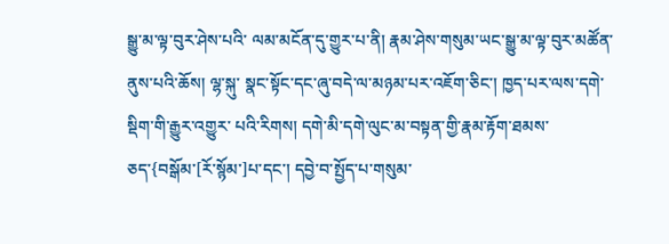སྒྱུ་མ་ལྟ་བུར་ཤེས་པའི་ ལམ་མངོན་དུ་གྱུར་པ་ནི། རྣམ་ཤེས་གསུམ་ཡང་སྒྱུ་མ་ལྟ་བུར་མཚོན་ནུས་པའི་ཆོས། ལྷ་སྐུ་ སྣང་སྟོང་དང་ཞུ་བདེ་ལ་མཉམ་པར་འཇོག་ཅིང་། ཁྱད་པར་ལས་དགེ་སྡིག་གི་རྒྱུར་འགྱུར་ པའི་རིགས། དགེ་མི་དགེ་ལུང་མ་བསྟན་གྱི་རྣམ་རྟོག་ཐམས་ཅད་{བསྒོམ་[རོ་སྙོམ་]པ་དང་། དབྱེ་བ་སྤྱོད་པ་གསུམ་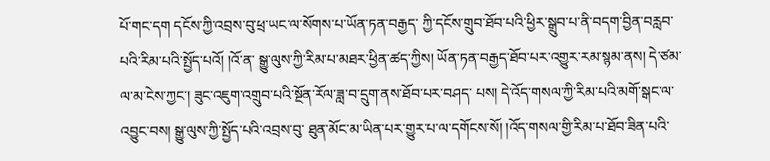པོ་གང་དག དངོས་ཀྱི་འབྲས་བུ་ཕྲ་ཡང་ལ་སོགས་པ་ཡོན་ཏན་བརྒྱད་ ཀྱི་དངོས་གྲུབ་ཐོབ་པའི་ཕྱིར་སྒྲུབ་པ་ནི་བདག་བྱིན་བརླབ་པའི་རིམ་པའི་སྤྱོད་པའོ། །འོ་ན་ སྒྱུ་ལུས་ཀྱི་རིམ་པ་མཐར་ཕྱིན་ཚད་ཀྱིས། ཡོན་ཏན་བརྒྱད་ཐོབ་པར་འགྱུར་རམ་སྙམ་ནས། དེ་ཙམ་ལ་མ་ངེས་ཀྱང་། ཟུང་འཇུག་འགྲུབ་པའི་སྔོན་རོལ་ཟླ་བ་དྲུག་ནས་ཐོབ་པར་བཤད་ པས། དེ་འོད་གསལ་ཀྱི་རིམ་པའི་མགོ་སྒང་ལ་འབྱུང་བས། སྒྱུ་ལུས་ཀྱི་སྤྱོད་པའི་འབྲས་བུ་ ཐུན་མོང་མ་ཡིན་པར་གྱུར་པ་ལ་དགོངས་སོ། །འོད་གསལ་གྱི་རིམ་པ་ཐོབ་ཟིན་པའི་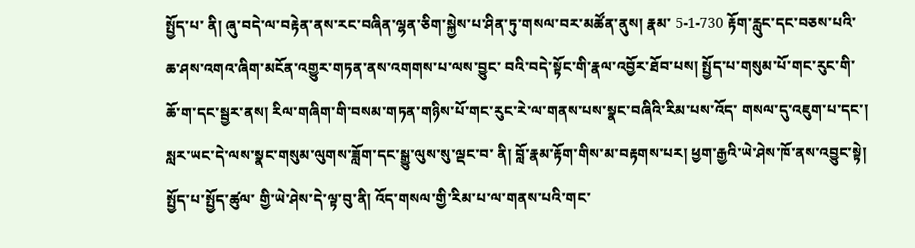སྤྱོད་པ་ ནི། ཞུ་བདེ་ལ་བརྟེན་ནས་རང་བཞིན་ལྷན་ཅིག་སྐྱེས་པ་ཤིན་ཏུ་གསལ་བར་མཚོན་ནུས། རྣམ་ 5-1-730 རྟོག་རླུང་དང་བཅས་པའི་ཆ་ཤས་འགའ་ཞིག་མངོན་འགྱུར་གཏན་ནས་འགགས་པ་ལས་བྱུང་ བའི་བདེ་སྟོང་གི་རྣལ་འབྱོར་ཐོབ་པས། སྤྱོད་པ་གསུམ་པོ་གང་རུང་གི་ཆོ་ག་དང་སྦྱར་ནས། རིལ་གཞིག་གི་བསམ་གཏན་གཉིས་པོ་གང་རུང་རེ་ལ་གནས་པས་སྣང་བཞིའི་རིམ་པས་འོད་ གསལ་དུ་འཇུག་པ་དང་། སླར་ཡང་དེ་ལས་སྣང་གསུམ་ལུགས་ཟློག་དང་སྒྱུ་ལུས་སུ་ལྡང་བ་ ནི། བློ་རྣམ་རྟོག་གིས་མ་བརྟགས་པར། ཕྱག་རྒྱའི་ཡེ་ཤེས་ཁོ་ནས་འབྱུང་སྟེ། སྤྱོད་པ་སྤྱོད་ཚུལ་ གྱི་ཡེ་ཤེས་དེ་ལྟ་བུ་ནི། འོད་གསལ་གྱི་རིམ་པ་ལ་གནས་པའི་གང་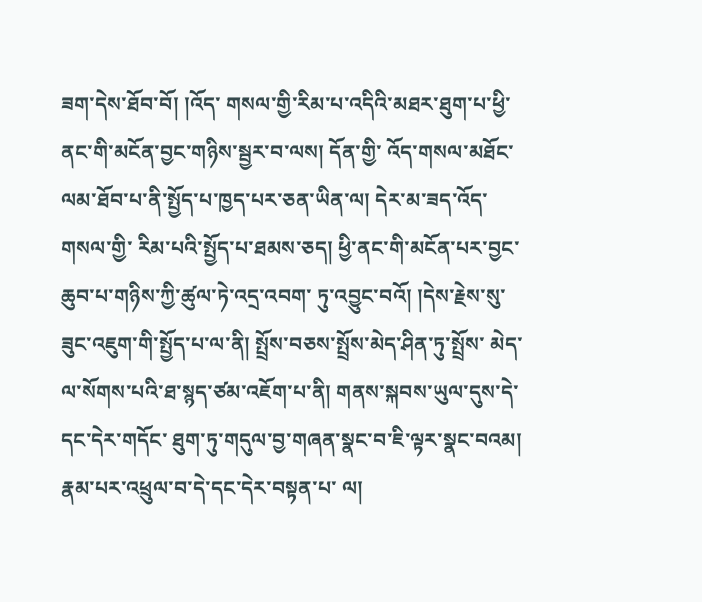ཟག་དེས་ཐོབ་བོ། །འོད་ གསལ་གྱི་རིམ་པ་འདིའི་མཐར་ཐུག་པ་ཕྱི་ནང་གི་མངོན་བྱང་གཉིས་སྦྱར་བ་ལས། དོན་གྱི་ འོད་གསལ་མཐོང་ལམ་ཐོབ་པ་ནི་སྤྱོད་པ་ཁྱད་པར་ཅན་ཡིན་ལ། དེར་མ་ཟད་འོད་གསལ་གྱི་ རིམ་པའི་སྤྱོད་པ་ཐམས་ཅད། ཕྱི་ནང་གི་མངོན་པར་བྱང་ཆུབ་པ་གཉིས་ཀྱི་ཚུལ་ཏེ་འདྲ་འབག་ ཏུ་འབྱུང་བའོ། །དེས་རྗེས་སུ་ཟུང་འཇུག་གི་སྤྱོད་པ་ལ་ནི། སྤྲོས་བཅས་སྤྲོས་མེད་ཤིན་ཏུ་སྤྲོས་ མེད་ལ་སོགས་པའི་ཐ་སྙད་ཙམ་འཇོག་པ་ནི། གནས་སྐབས་ཡུལ་དུས་དེ་དང་དེར་གདོང་ ཐུག་ཏུ་གདུལ་བྱ་གཞན་སྣང་བ་ཇི་ལྟར་སྣང་བའམ། རྣམ་པར་འཕྲུལ་བ་དེ་དང་དེར་བསྟན་པ་ ལ།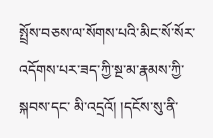སྤྲོས་བཅས་ལ་སོགས་པའི་མིང་སོ་སོར་འདོགས་པར་ཟད་ཀྱི་སྔ་མ་རྣམས་ཀྱི་སྐབས་དང་ མི་འདྲའོ། །དངོས་སུ་ནི་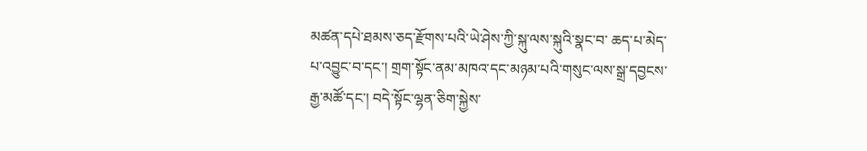མཚན་དཔེ་ཐམས་ཅད་རྫོགས་པའི་ཡེ་ཤེས་ཀྱི་སྐུ་ལས་སྐུའི་སྣང་བ་ ཆད་པ་མེད་པ་འབྱུང་བ་དང་། གྲག་སྟོང་ནམ་མཁའ་དང་མཉམ་པའི་གསུང་ལས་སྒྲ་དབྱངས་ རྒྱ་མཚོ་དང་། བདེ་སྟོང་ལྷན་ཅིག་སྐྱེས་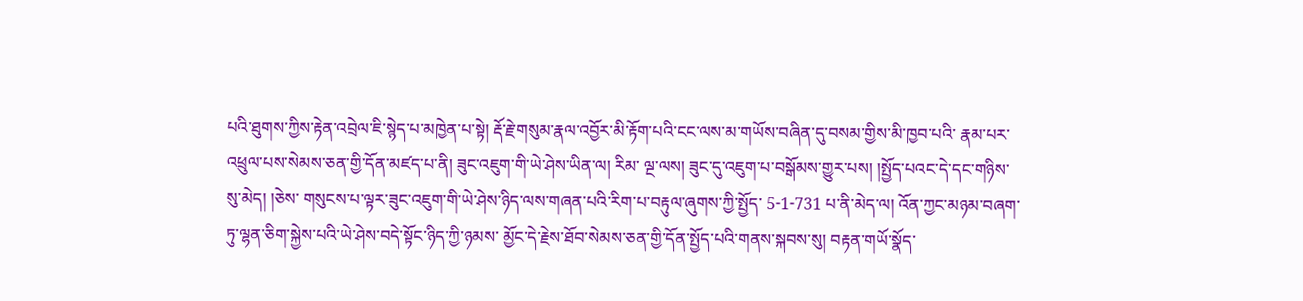པའི་ཐུགས་ཀྱིས་རྟེན་འབྲེལ་ཇི་སྙེད་པ་མཁྱེན་པ་སྟེ། རྡོ་རྗེ་གསུམ་རྣལ་འབྱོར་མི་རྟོག་པའི་ངང་ལས་མ་གཡོས་བཞིན་དུ་བསམ་གྱིས་མི་ཁྱབ་པའི་ རྣམ་པར་འཕྲུལ་པས་སེམས་ཅན་གྱི་དོན་མཛད་པ་ནི། ཟུང་འཇུག་གི་ཡེ་ཤེས་ཡིན་ལ། རིམ་ ལྔ་ལས། ཟུང་དུ་འཇུག་པ་བསྒོམས་གྱུར་པས། །སྤྱོད་པའང་དེ་དང་གཉིས་སུ་མེད། །ཅེས་ གསུངས་པ་ལྟར་ཟུང་འཇུག་གི་ཡེ་ཤེས་ཉིད་ལས་གཞན་པའི་རིག་པ་བརྟུལ་ཞུགས་ཀྱི་སྤྱོད་ 5-1-731 པ་ནི་མེད་ལ། འོན་ཀྱང་མཉམ་བཞག་ཏུ་ལྷན་ཅིག་སྐྱེས་པའི་ཡེ་ཤེས་བདེ་སྟོང་ཉིད་ཀྱི་ཉམས་ མྱོང་དེ་རྗེས་ཐོབ་སེམས་ཅན་གྱི་དོན་སྤྱོད་པའི་གནས་སྐབས་སུ། བརྟན་གཡོ་སྣོད་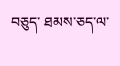བཅུད་ ཐམས་ཅད་ལ་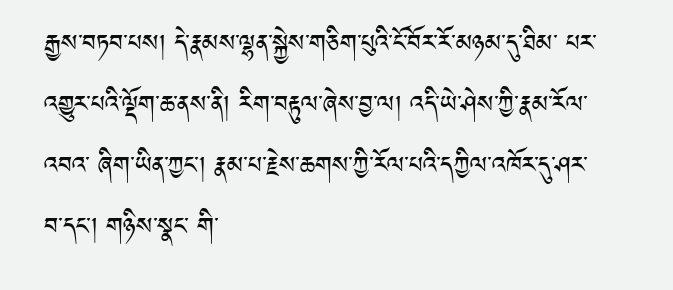རྒྱས་བཏབ་པས། དེ་རྣམས་ལྷན་སྐྱེས་གཅིག་པུའི་ངོ་བོར་རོ་མཉམ་དུ་ཐིམ་ པར་འགྱུར་པའི་ལྡོག་ཆ་ནས་ནི། རིག་བརྟུལ་ཞེས་བྱ་ལ། འདི་ཡེ་ཤེས་ཀྱི་རྣམ་རོལ་འབའ་ ཞིག་ཡིན་ཀྱང་། རྣམ་པ་རྗེས་ཆགས་ཀྱི་རོལ་པའི་དཀྱིལ་འཁོར་དུ་ཤར་བ་དང་། གཉིས་སྣང་ གི་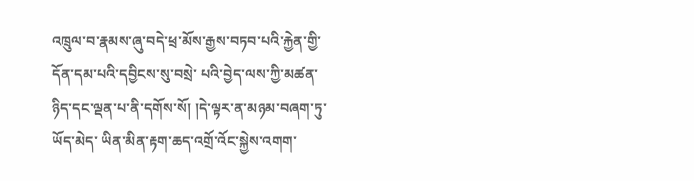འཁྲུལ་བ་རྣམས་ཞུ་བདེ་ཕྲ་མོས་རྒྱས་བཏབ་པའི་རྐྱེན་གྱི་དོན་དམ་པའི་དབྱིངས་སུ་བསྲེ་ པའི་བྱེད་ལས་ཀྱི་མཚན་ཉིད་དང་ལྡན་པ་ནི་དགོས་སོ། །དེ་ལྟར་ན་མཉམ་བཞག་ཏུ་ཡོད་མེད་ ཡིན་མིན་རྟག་ཆད་འགྲོ་འོང་སྐྱེས་འགག་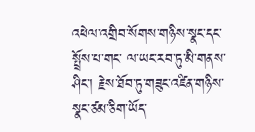འཕེལ་འགྲིབ་སོགས་གཉིས་སྣང་དང་སྤྲོས་པ་གང་ ལ་ཡང་རབ་ཏུ་མི་གནས་ཤིང་། རྗེས་ཐོབ་ཏུ་གཟུང་འཛིན་གཉིས་སྣང་ཙམ་ཅིག་ཡོད་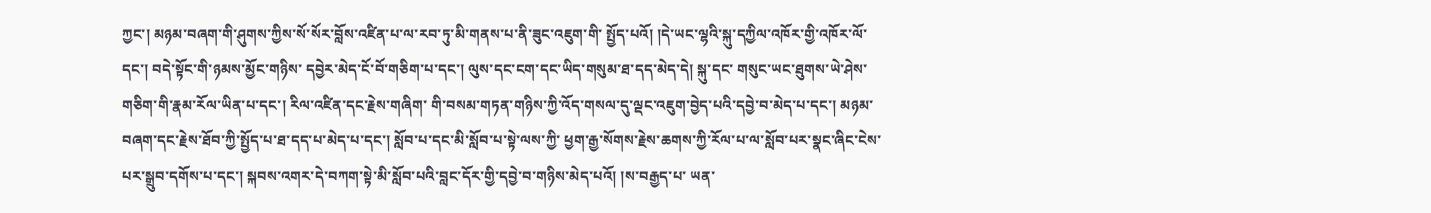ཀྱང་། མཉམ་བཞག་གི་ཤུགས་ཀྱིས་སོ་སོར་བློས་འཛིན་པ་ལ་རབ་ཏུ་མི་གནས་པ་ནི་ཟུང་འཇུག་གི་ སྤྱོད་པའོ། །དེ་ཡང་ལྷའི་སྐུ་དཀྱིལ་འཁོར་གྱི་འཁོར་ལོ་དང་། བདེ་སྟོང་གི་ཉམས་མྱོང་གཉིས་ དབྱེར་མེད་ངོ་བོ་གཅིག་པ་དང་། ལུས་དང་ངག་དང་ཡིད་གསུམ་ཐ་དད་མེད་དེ། སྐུ་དང་ གསུང་ཡང་ཐུགས་ཡེ་ཤེས་གཅིག་གི་རྣམ་རོལ་ཡིན་པ་དང་། རིལ་འཛིན་དང་རྗེས་གཞིག་ གི་བསམ་གཏན་གཉིས་ཀྱི་འོད་གསལ་དུ་ལྡང་འཇུག་བྱེད་པའི་དབྱེ་བ་མེད་པ་དང་། མཉམ་ བཞག་དང་རྗེས་ཐོབ་ཀྱི་སྤྱོད་པ་ཐ་དད་པ་མེད་པ་དང་། སློབ་པ་དང་མི་སློབ་པ་སྟེ་ལས་ཀྱི་ ཕྱག་རྒྱ་སོགས་རྗེས་ཆགས་ཀྱི་རོལ་པ་ལ་སློབ་པར་སྣང་ཞིང་ངེས་པར་སྒྲུབ་དགོས་པ་དང་། སྐབས་འགར་དེ་བཀག་སྟེ་མི་སློབ་པའི་བླང་དོར་གྱི་དབྱེ་བ་གཉིས་མེད་པའོ། །ས་བརྒྱད་པ་ ཡན་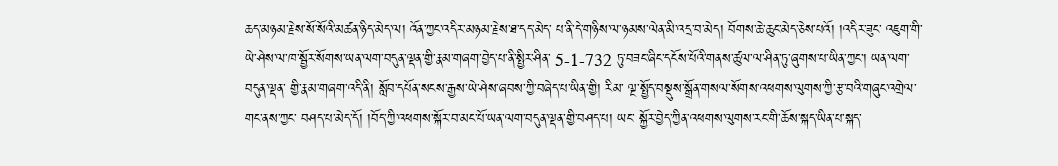ཆད་མཉམ་རྗེས་སོ་སོའི་མཚན་ཉིད་མེད་ལ། འོན་ཀྱང་འདིར་མཉམ་རྗེས་ཐ་དད་མེད་ པ་ནི་དེ་གཉིས་ལ་ཉམས་ལེན་མི་འདྲ་བ་མེད། བོགས་ཆེ་ཆུང་མེད་ཅེས་པའོ། །འདིར་ཟུང་ འཇུག་གི་ཡེ་ཤེས་ལ་ཁ་སྦྱོར་སོགས་ཡན་ལག་བདུན་ལྡན་གྱི་རྣམ་གཞག་བྱེད་པ་ནི་སྤྱིར་ཤིན་ 5-1-732 ཏུ་བཟང་ཞིང་དངོས་པོའི་གནས་ཚུལ་ལ་ཤིན་ཏུ་ཞུགས་པ་ཡིན་ཀྱང་། ཡན་ལག་བདུན་ལྡན་ གྱི་རྣམ་གཞག་འདི་ནི། སློབ་དཔོན་སངས་རྒྱས་ཡེ་ཤེས་ཞབས་ཀྱི་བཞེད་པ་ཡིན་གྱི། རིམ་ ལྔ་སྤྱོད་བསྡུས་སྒྲོན་གསལ་སོགས་འཕགས་ལུགས་ཀྱི་རྩ་བའི་གཞུང་འགྲེལ་གང་ནས་ཀྱང་ བཤད་པ་མེད་དོ། །བོད་ཀྱི་འཕགས་སྐོར་བ་མང་པོ་ཡན་ལག་བདུན་ལྡན་གྱི་བཤད་པ། ཡང་ སྐྱོར་བྱེད་ཀྱིན་འཕགས་ལུགས་རང་གི་ཆོས་སྐད་ཡིན་པ་སྐད་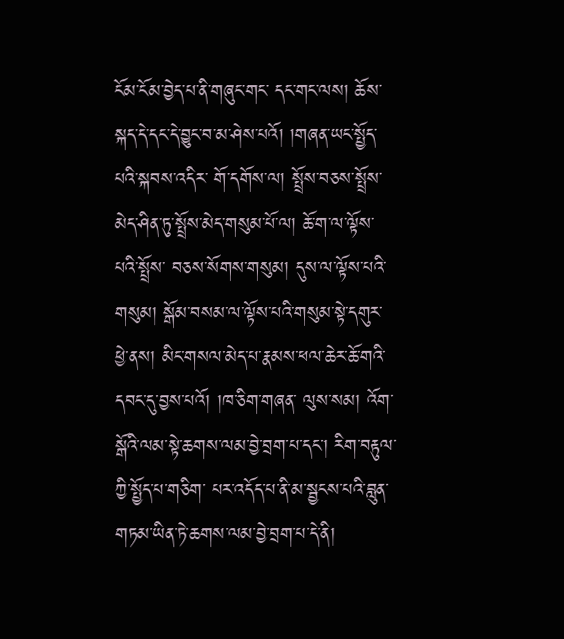ངོམ་ངོམ་བྱེད་པ་ནི་གཞུང་གང་ དང་གང་ལས། ཆོས་སྐད་དེ་དང་དེ་བྱུང་བ་མ་ཤེས་པའོ། །གཞན་ཡང་སྤྱོད་པའི་སྐབས་འདིར་ གོ་དགོས་ལ། སྤྲོས་བཅས་སྤྲོས་མེད་ཤིན་ཏུ་སྤྲོས་མེད་གསུམ་པོ་ལ། ཆོ་ག་ལ་ལྟོས་པའི་སྤྲོས་ བཅས་སོགས་གསུམ། དུས་ལ་ལྟོས་པའི་གསུམ། སྒོམ་བསམ་ལ་ལྟོས་པའི་གསུམ་སྟེ་དགུར་ ཕྱེ་ནས། མིང་གསལ་མེད་པ་རྣམས་ཕལ་ཆེར་ཆོ་གའི་དབང་དུ་བྱས་པའོ། །ཁ་ཅིག་གཞན་ ལུས་སམ། འོག་སྒོའི་ལམ་སྟེ་ཆགས་ལམ་བྱེ་བྲག་པ་དང་། རིག་བརྟུལ་ཀྱི་སྤྱོད་པ་གཅིག་ པར་འདོད་པ་ནི་མ་སྦྱངས་པའི་བླུན་གཏམ་ཡིན་ཏེ་ཆགས་ལམ་བྱེ་བྲག་པ་དེ་ནི།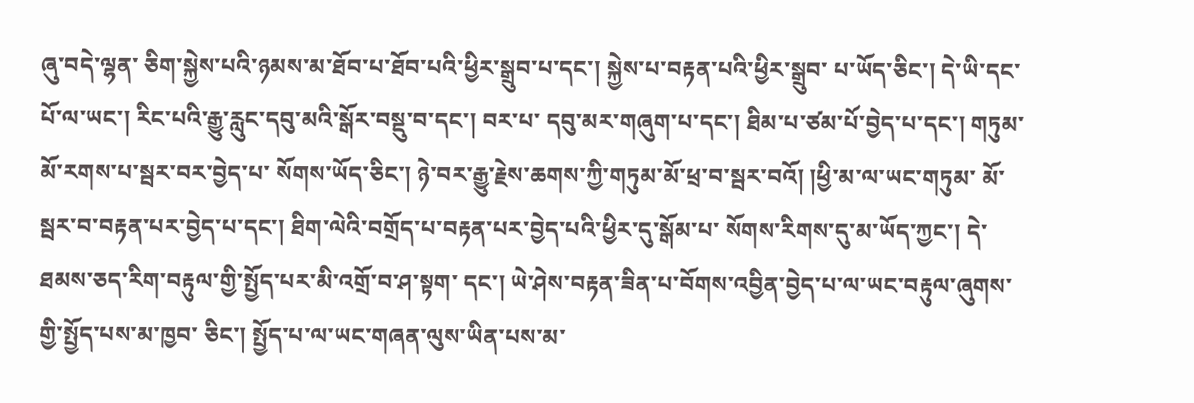ཞུ་བདེ་ལྷན་ ཅིག་སྐྱེས་པའི་ཉམས་མ་ཐོབ་པ་ཐོབ་པའི་ཕྱིར་སྒྲུབ་པ་དང་། སྐྱེས་པ་བརྟན་པའི་ཕྱིར་སྒྲུབ་ པ་ཡོད་ཅིང་། དེ་ཡི་དང་པོ་ལ་ཡང་། རིང་པའི་རྒྱུ་རླུང་དབུ་མའི་སྒོར་བསྡུ་བ་དང་། བར་པ་ དབུ་མར་གཞུག་པ་དང་། ཐིམ་པ་ཙམ་པོ་བྱེད་པ་དང་། གཏུམ་མོ་རགས་པ་སྦར་བར་བྱེད་པ་ སོགས་ཡོད་ཅིང་། ཉེ་བར་རྒྱུ་རྗེས་ཆགས་ཀྱི་གཏུམ་མོ་ཕྲ་བ་སྦར་བའོ། །ཕྱི་མ་ལ་ཡང་གཏུམ་ མོ་སྦར་བ་བརྟན་པར་བྱེད་པ་དང་། ཐིག་ལེའི་བགྲོད་པ་བརྟན་པར་བྱེད་པའི་ཕྱིར་དུ་སྒོམ་པ་ སོགས་རིགས་དུ་མ་ཡོད་ཀྱང་། དེ་ཐམས་ཅད་རིག་བརྟུལ་གྱི་སྤྱོད་པར་མི་འགྲོ་བ་ཤ་སྟག་ དང་། ཡེ་ཤེས་བརྟན་ཟིན་པ་བོགས་འབྱིན་བྱེད་པ་ལ་ཡང་བརྟུལ་ཞུགས་གྱི་སྤྱོད་པས་མ་ཁྱབ་ ཅིང་། སྤྱོད་པ་ལ་ཡང་གཞན་ལུས་ཡིན་པས་མ་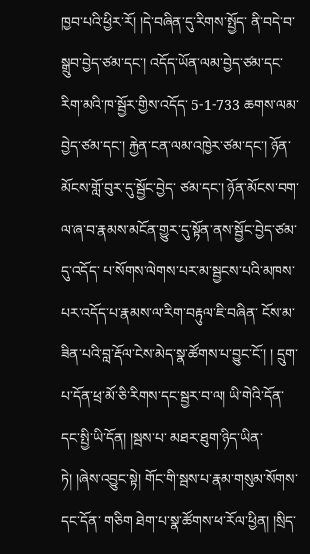ཁྱབ་པའི་ཕྱིར་རོ། །དེ་བཞིན་དུ་རིགས་སྤྱོད་ ནི་བདེ་བ་སྒྲུབ་བྱེད་ཙམ་དང་། འདོད་ཡོན་ལམ་བྱེད་ཙམ་དང་རིག་མའི་ཁ་སྦྱོར་གྱིས་འདོད་ 5-1-733 ཆགས་ལམ་བྱེད་ཙམ་དང་། རྐྱེན་ངན་ལམ་འཁྱེར་ཙམ་དང་། ཉོན་མོངས་གློ་བུར་དུ་སྦྱོང་བྱེད་ ཙམ་དང་། ཉོན་མོངས་བག་ལ་ཞ་བ་རྣམས་མངོན་གྱུར་དུ་སྟོན་ནས་སྦྱོང་བྱེད་ཙམ་དུ་འདོད་ པ་སོགས་ལེགས་པར་མ་སྦྱངས་པའི་མཁས་པར་འདོད་པ་རྣམས་ལ་རིག་བརྟུལ་ཇི་བཞིན་ ངོས་མ་ཟིན་པའི་བླ་རྡོལ་ངེས་མེད་སྣ་ཚོགས་པ་བྱུང་ངོ་། ། དྲུག་པ་དོན་ཕྲ་མོ་ཅི་རིགས་དང་སྦྱར་བ་ལ། ཡི་གེའི་དོན་དང་སྤྱི་ཡི་དོན། །སྦས་པ་ མཐར་ཐུག་ཉིད་ཡིན་ཏེ། །ཞེས་འབྱུང་སྟེ། གོང་གི་སྦས་པ་རྣམ་གསུམ་སོགས་དང་དོན་ གཅིག ཐེག་པ་སྣ་ཚོགས་ཕ་རོལ་ཕྱིན། །སྲིད་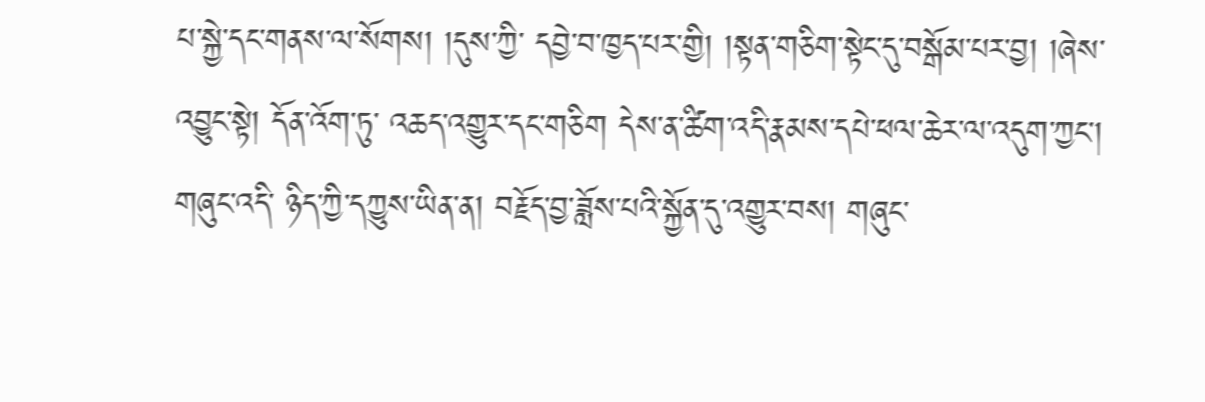པ་སྐྱེ་དང་གནས་ལ་སོགས། །དུས་ཀྱི་ དབྱེ་བ་ཁྱད་པར་གྱི། །སྟན་གཅིག་སྟེང་དུ་བསྒོམ་པར་བྱ། །ཞེས་འབྱུང་སྟེ། དོན་འོག་ཏུ་ འཆད་འགྱུར་དང་གཅིག དེས་ན་ཚིག་འདི་རྣམས་དཔེ་ཕལ་ཆེར་ལ་འདུག་ཀྱང་། གཞུང་འདི་ ཉིད་ཀྱི་དཀྱུས་ཡིན་ན། བརྗོད་བྱ་ཟློས་པའི་སྐྱོན་དུ་འགྱུར་བས། གཞུང་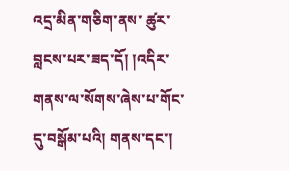འདྲ་མིན་གཅིག་ནས་ ཚུར་བླངས་པར་ཟད་དོ། །འདིར་གནས་ལ་སོགས་ཞེས་པ་གོང་དུ་བསྒོམ་པའི། གནས་དང་།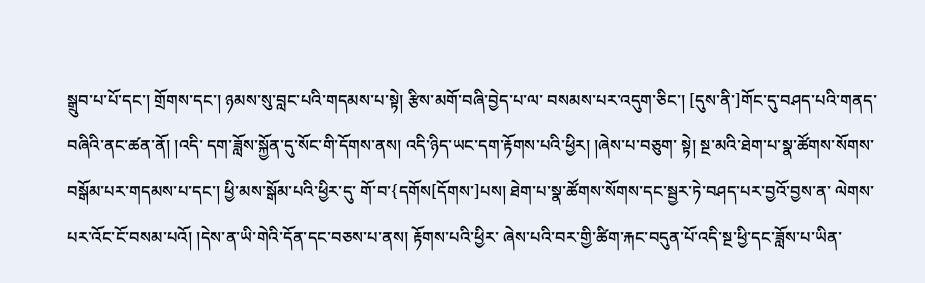སྒྲུབ་པ་པོ་དང་། གྲོགས་དང་། ཉམས་སུ་བླང་པའི་གདམས་པ་སྟེ། རྩིས་མགོ་བཞི་བྱེད་པ་ལ་ བསམས་པར་འདུག་ཅིང་། [དུས་ནི་]གོང་དུ་བཤད་པའི་གནད་བཞིའི་ནང་ཚན་ནོ། །འདི་ དག་ཟློས་སྐྱོན་དུ་སོང་གི་དོགས་ནས། འདི་ཉིད་ཡང་དག་རྟོགས་པའི་ཕྱིར། །ཞེས་པ་བཅུག་ སྟེ། སྔ་མའི་ཐེག་པ་སྣ་ཚོགས་སོགས་བསྒོམ་པར་གདམས་པ་དང་། ཕྱི་མས་སྒོམ་པའི་ཕྱིར་དུ་ གོ་བ་{དགོས[དོགས་]པས། ཐེག་པ་སྣ་ཚོགས་སོགས་དང་སྦྱར་ཏེ་བཤད་པར་བྱའོ་བྱས་ན་ ལེགས་པར་འོང་ངོ་བསམ་པའོ། །དེས་ན་ཡི་གེའི་དོན་དང་བཅས་པ་ནས། རྟོགས་པའི་ཕྱིར་ ཞེས་པའི་བར་གྱི་ཚིག་རྐང་བདུན་པོ་འདི་སྔ་ཕྱི་དང་ཟློས་པ་ཡིན་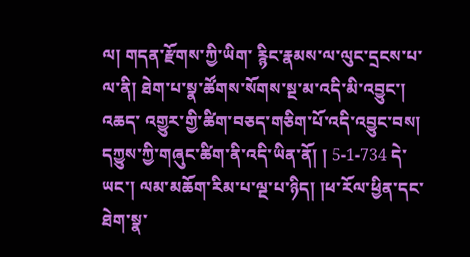ལ། གདན་རྫོགས་ཀྱི་ཡིག་ རྙིང་རྣམས་ལ་ལུང་དྲངས་པ་ལ་ནི། ཐེག་པ་སྣ་ཚོགས་སོགས་སྔ་མ་འདི་མི་འབྱུང་། འཆད་ འགྱུར་གྱི་ཚིག་བཅད་གཅིག་པོ་འདི་འབྱུང་བས། དཀྱུས་ཀྱི་གཞུང་ཚིག་ནི་འདི་ཡིན་ནོ། ། 5-1-734 དེ་ཡང་། ལམ་མཆོག་རིམ་པ་ལྔ་པ་ཉིད། །ཕ་རོལ་ཕྱིན་དང་ཐེག་སྣ་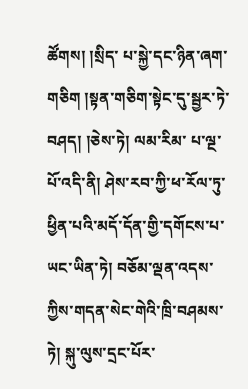ཚོགས། །སྲིད་ པ་སྐྱེ་དང་ཉིན་ཞག་གཅིག །སྟན་གཅིག་སྟེང་དུ་སྦྱར་ཏེ་བཤད། །ཅེས་ཏེ། ལམ་རིམ་ པ་ལྔ་པོ་འདི་ནི། ཤེས་རབ་ཀྱི་ཕ་རོལ་ཏུ་ཕྱིན་པའི་མདོ་དོན་གྱི་དགོངས་པ་ཡང་ཡིན་ཏེ། བཅོམ་ལྡན་འདས་ཀྱིས་གདན་སེང་གེའི་ཁྲི་བཤམས་ཏེ། སྐུ་ལུས་དྲང་པོར་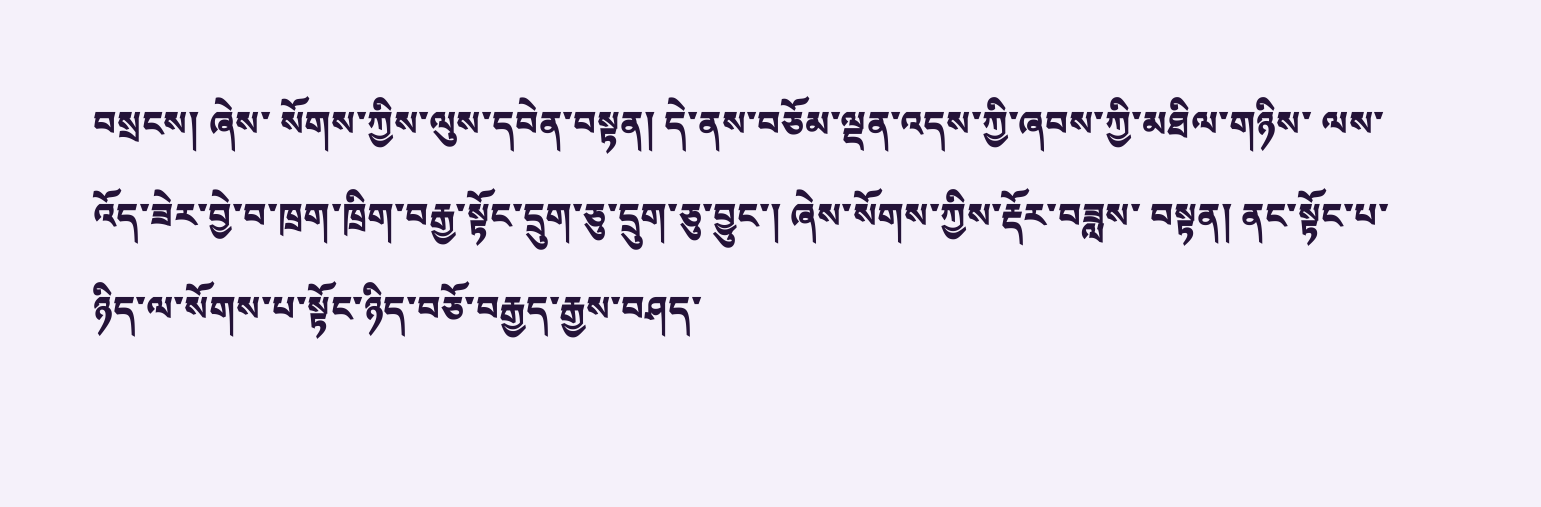བསྲངས། ཞེས་ སོགས་ཀྱིས་ལུས་དབེན་བསྟན། དེ་ནས་བཅོམ་ལྡན་འདས་ཀྱི་ཞབས་ཀྱི་མཐིལ་གཉིས་ ལས་འོད་ཟེར་བྱེ་བ་ཁྲག་ཁྲིག་བརྒྱ་སྟོང་དྲུག་ཅུ་དྲུག་ཅུ་བྱུང་། ཞེས་སོགས་ཀྱིས་རྡོར་བཟླས་ བསྟན། ནང་སྟོང་པ་ཉིད་ལ་སོགས་པ་སྟོང་ཉིད་བཅོ་བརྒྱད་རྒྱས་བཤད་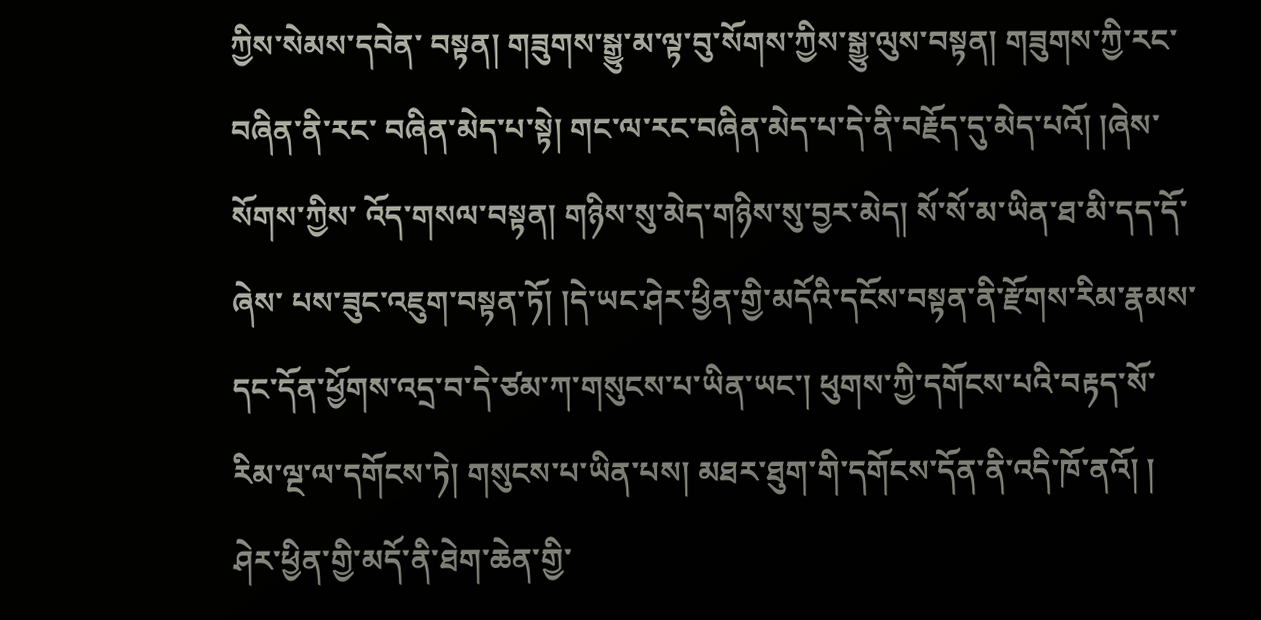ཀྱིས་སེམས་དབེན་ བསྟན། གཟུགས་སྒྱུ་མ་ལྟ་བུ་སོགས་ཀྱིས་སྒྱུ་ལུས་བསྟན། གཟུགས་ཀྱི་རང་བཞིན་ནི་རང་ བཞིན་མེད་པ་སྟེ། གང་ལ་རང་བཞིན་མེད་པ་དེ་ནི་བརྗོད་དུ་མེད་པའོ། །ཞེས་སོགས་ཀྱིས་ འོད་གསལ་བསྟན། གཉིས་སུ་མེད་གཉིས་སུ་བྱར་མེད། སོ་སོ་མ་ཡིན་ཐ་མི་དད་དོ་ཞེས་ པས་ཟུང་འཇུག་བསྟན་ཏོ། །དེ་ཡང་ཤེར་ཕྱིན་གྱི་མདོའི་དངོས་བསྟན་ནི་རྫོགས་རིམ་རྣམས་ དང་དོན་ཕྱོགས་འདྲ་བ་དེ་ཙམ་ཀ་གསུངས་པ་ཡིན་ཡང་། ཕུགས་ཀྱི་དགོངས་པའི་བརྟད་སོ་ རིམ་ལྔ་ལ་དགོངས་ཏེ། གསུངས་པ་ཡིན་པས། མཐར་ཐུག་གི་དགོངས་དོན་ནི་འདི་ཁོ་ནའོ། ། ཤེར་ཕྱིན་གྱི་མདོ་ནི་ཐེག་ཆེན་གྱི་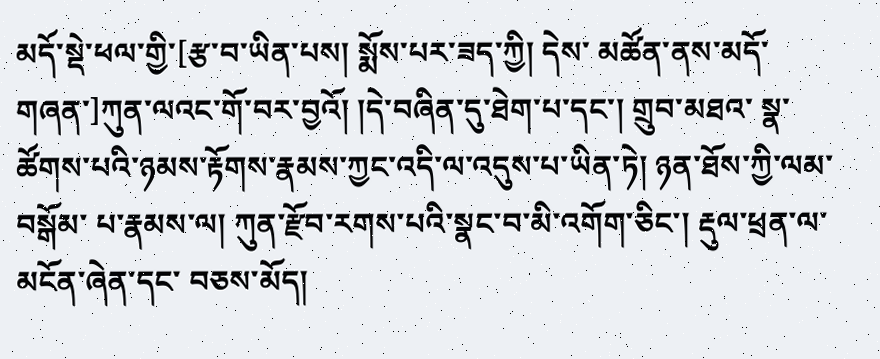མདོ་སྡེ་ཕལ་གྱི་[རྩ་བ་ཡིན་པས། སྨོས་པར་ཟད་ཀྱི། དེས་ མཚོན་ནས་མདོ་གཞན་]ཀུན་ལའང་གོ་བར་བྱའོ། །དེ་བཞིན་དུ་ཐེག་པ་དང་། གྲུབ་མཐའ་ སྣ་ཚོགས་པའི་ཉམས་རྟོགས་རྣམས་ཀྱང་འདི་ལ་འདུས་པ་ཡིན་ཏེ། ཉན་ཐོས་ཀྱི་ལམ་བསྒོམ་ པ་རྣམས་ལ། ཀུན་རྫོབ་རགས་པའི་སྣང་བ་མི་འགོག་ཅིང་། རྡུལ་ཕྲན་ལ་མངོན་ཞེན་དང་ བཅས་མོད།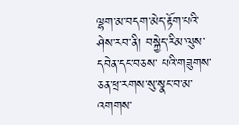ལྷག་མ་བདག་མེད་རྟོག་པའི་ཤེས་རབ་ནི། བསྐྱེད་རིམ་ལུས་དབེན་དང་བཅས་ པའི་གཟུགས་ཅན་ཕྲ་རགས་སུ་སྣང་བ་མ་འགགས་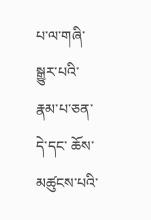པ་ལ་གཞི་སྒྱུར་པའི་རྣམ་པ་ཅན་དེ་དང་ ཆོས་མཚུངས་པའི་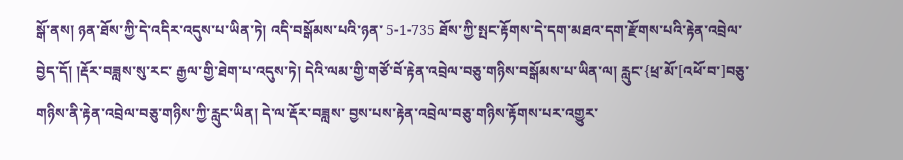སྒོ་ནས། ཉན་ཐོས་ཀྱི་དེ་འདིར་འདུས་པ་ཡིན་ཏེ། འདི་བསྒོམས་པའི་ཉན་ 5-1-735 ཐོས་ཀྱི་སྤང་རྟོགས་དེ་དག་མཐའ་དག་རྫོགས་པའི་རྟེན་འབྲེལ་བྱེད་དོ། །རྡོར་བཟླས་སུ་རང་ རྒྱལ་གྱི་ཐེག་པ་འདུས་ཏེ། དེའི་ལམ་གྱི་གཙོ་བོ་རྟེན་འབྲེལ་བཅུ་གཉིས་བསྒོམས་པ་ཡིན་ལ། རླུང་{ཕྲ་མོ་[འཕོ་བ་]བཅུ་གཉིས་ནི་རྟེན་འབྲེལ་བཅུ་གཉིས་ཀྱི་རླུང་ཡིན། དེ་ལ་རྡོར་བཟླས་ བྱས་པས་རྟེན་འབྲེལ་བཅུ་གཉིས་རྟོགས་པར་འགྱུར་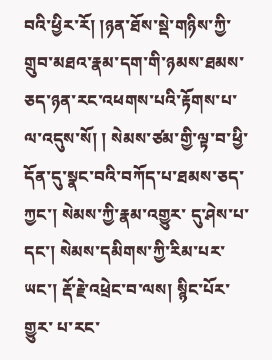བའི་ཕྱིར་རོ། །ཉན་ཐོས་སྡེ་གཉིས་ཀྱི་ གྲུབ་མཐའ་རྣམ་དག་གི་ཉམས་ཐམས་ཅད་ཉན་རང་འཕགས་པའི་རྟོགས་པ་ལ་འདུས་སོ། ། སེམས་ཙམ་གྱི་ལྟ་བ་ཕྱི་དོན་དུ་སྣང་བའི་བཀོད་པ་ཐམས་ཅད་ཀྱང་། སེམས་ཀྱི་རྣམ་འགྱུར་ དུ་ཤེས་པ་དང་། སེམས་དམིགས་ཀྱི་རིམ་པར་ཡང་། རྡོ་རྗེ་འཕྲེང་བ་ལས། སྙིང་པོར་གྱུར་ པ་རང་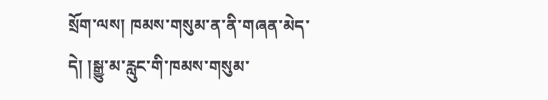སྲོག་ལས། ཁམས་གསུམ་ན་ནི་གཞན་མེད་དེ། །སྒྱུ་མ་རླུང་གི་ཁམས་གསུམ་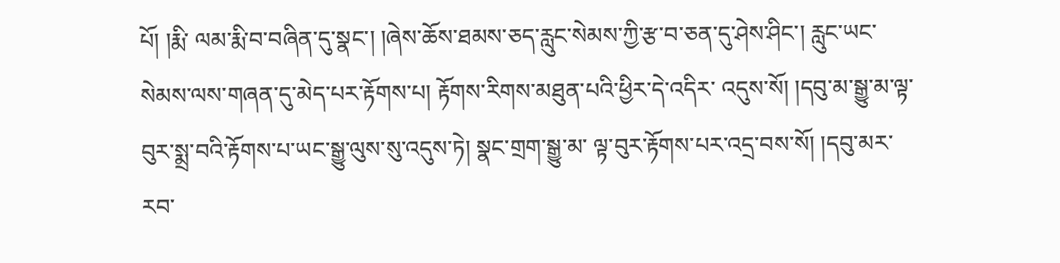པོ། །རྨི་ ལམ་རྨི་བ་བཞིན་དུ་སྣང་། །ཞེས་ཆོས་ཐམས་ཅད་རླུང་སེམས་ཀྱི་རྩ་བ་ཅན་དུ་ཤེས་ཤིང་། རླུང་ཡང་སེམས་ལས་གཞན་དུ་མེད་པར་རྟོགས་པ། རྟོགས་རིགས་མཐུན་པའི་ཕྱིར་དེ་འདིར་ འདུས་སོ། །དབུ་མ་སྒྱུ་མ་ལྟ་བུར་སྨྲ་བའི་རྟོགས་པ་ཡང་སྒྱུ་ལུས་སུ་འདུས་ཏེ། སྣང་གྲག་སྒྱུ་མ་ ལྟ་བུར་རྟོགས་པར་འདྲ་བས་སོ། །དབུ་མར་རབ་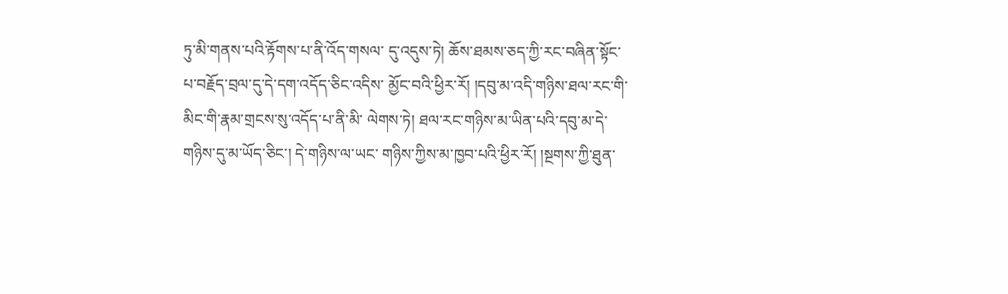ཏུ་མི་གནས་པའི་རྟོགས་པ་ནི་འོད་གསལ་ དུ་འདུས་ཏེ། ཆོས་ཐམས་ཅད་ཀྱི་རང་བཞིན་སྟོང་པ་བརྗོད་བྲལ་དུ་དེ་དག་འདོད་ཅིང་འདིས་ མྱོང་བའི་ཕྱིར་རོ། །དབུ་མ་འདི་གཉིས་ཐལ་རང་གི་མིང་གི་རྣམ་གྲངས་སུ་འདོད་པ་ནི་མི་ ལེགས་ཏེ། ཐལ་རང་གཉིས་མ་ཡིན་པའི་དབུ་མ་དེ་གཉིས་དུ་མ་ཡོད་ཅིང་། དེ་གཉིས་ལ་ཡང་ གཉིས་ཀྱིས་མ་ཁྱབ་པའི་ཕྱིར་རོ། །སྔགས་ཀྱི་ཐུན་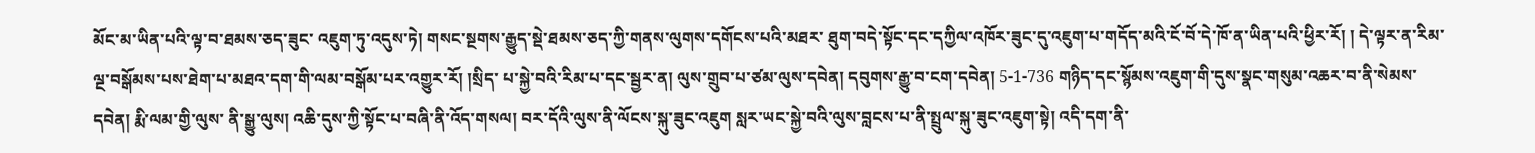མོང་མ་ཡིན་པའི་ལྟ་བ་ཐམས་ཅད་ཟུང་ འཇུག་ཏུ་འདུས་ཏེ། གསང་སྔགས་རྒྱུད་སྡེ་ཐམས་ཅད་ཀྱི་གནས་ལུགས་དགོངས་པའི་མཐར་ ཐུག་བདེ་སྟོང་དང་དཀྱིལ་འཁོར་ཟུང་དུ་འཇུག་པ་གདོད་མའི་ངོ་བོ་དེ་ཁོ་ན་ཡིན་པའི་ཕྱིར་རོ། ། དེ་ལྟར་ན་རིམ་ལྔ་བསྒོམས་པས་ཐེག་པ་མཐའ་དག་གི་ལམ་བསྒོམ་པར་འགྱུར་རོ། །སྲིད་ པ་སྐྱེ་བའི་རིམ་པ་དང་སྦྱར་ན། ལུས་གྲུབ་པ་ཙམ་ལུས་དབེན། དབུགས་རྒྱུ་བ་ངག་དབེན། 5-1-736 གཉིད་དང་སྙོམས་འཇུག་གི་དུས་སྣང་གསུམ་འཆར་བ་ནི་སེམས་དབེན། རྨི་ལམ་གྱི་ལུས་ ནི་སྒྱུ་ལུས། འཆི་དུས་ཀྱི་སྟོང་པ་བཞི་ནི་འོད་གསལ། བར་དོའི་ལུས་ནི་ལོངས་སྐུ་ཟུང་འཇུག སླར་ཡང་སྐྱེ་བའི་ལུས་བླངས་པ་ནི་སྤྲུལ་སྐུ་ཟུང་འཇུག་སྟེ། འདི་དག་ནི་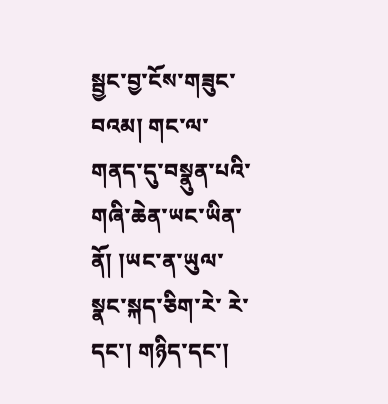སྦྱང་བྱ་ངོས་གཟུང་ བའམ། གང་ལ་གནད་དུ་བསྣུན་པའི་གཞི་ཆེན་ཡང་ཡིན་ནོ། །ཡང་ན་ཡུལ་སྣང་སྐད་ཅིག་རེ་ རེ་དང་། གཉིད་དང་།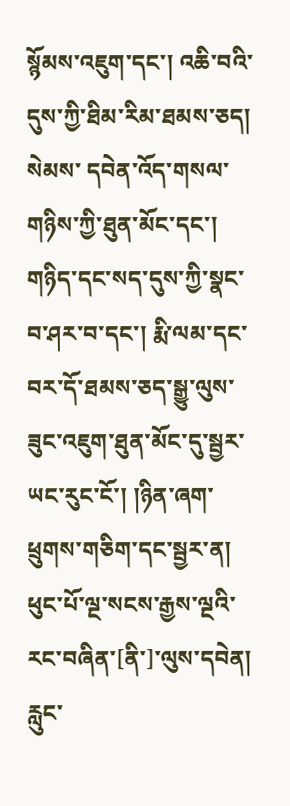སྙོམས་འཇུག་དང་། འཆི་བའི་དུས་ཀྱི་ཐིམ་རིམ་ཐམས་ཅད། སེམས་ དབེན་འོད་གསལ་གཉིས་ཀྱི་ཐུན་མོང་དང་། གཉིད་དང་སད་དུས་ཀྱི་སྣང་བ་ཤར་བ་དང་། རྨི་ལམ་དང་བར་དོ་ཐམས་ཅད་སྒྱུ་ལུས་ཟུང་འཇུག་ཐུན་མོང་དུ་སྦྱར་ཡང་རུང་ངོ་། །ཉིན་ཞག་ ཕྲུགས་གཅིག་དང་སྦྱར་ན། ཕུང་པོ་ལྔ་སངས་རྒྱས་ལྔའི་རང་བཞིན་[ནི་]་ལུས་དབེན། རླུང་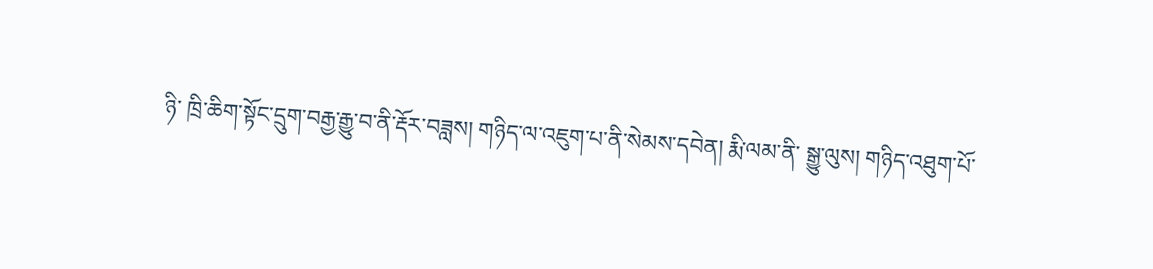ཉི་ ཁྲི་ཆིག་སྟོང་དྲུག་བརྒྱ་རྒྱུ་བ་ནི་རྡོར་བཟླས། གཉིད་ལ་འཇུག་པ་ནི་སེམས་དབེན། རྨི་ལམ་ནི་ སྒྱུ་ལུས། གཉིད་འཐུག་པོ་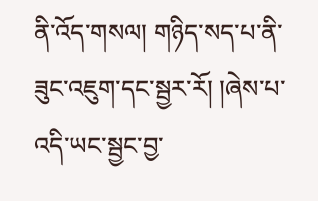ནི་འོད་གསལ། གཉིད་སད་པ་ནི་ཟུང་འཇུག་དང་སྦྱར་རོ། །ཞེས་པ་ འདི་ཡང་སྦྱང་བྱ་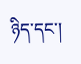ཉིད་དང་།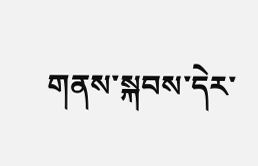གནས་སྐབས་དེར་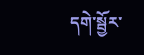དགེ་སྦྱོར་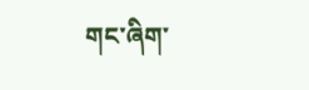གང་ཞིག་